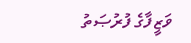ވަޒީފާގެ ފުރުޞަތު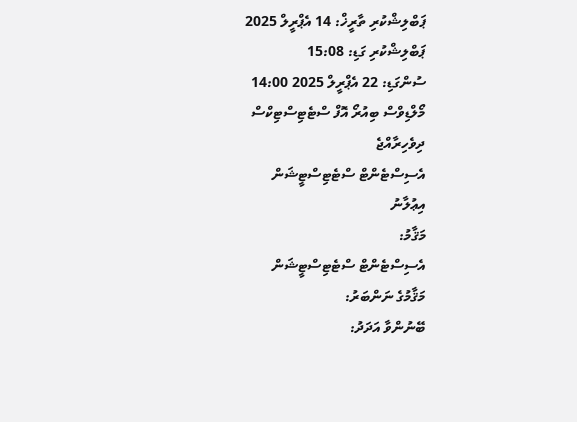ޕަބްލިޝްކުރި ތާރީޚް: 14 އެޕްރީލް 2025
ޕަބްލިޝްކުރި ގަޑި: 15:08
ސުންގަޑި: 22 އެޕްރީލް 2025 14:00
މޯލްޑިވްސް ބިއުރޯ އޮފް ސްޓެޓިސްޓިކްސް
ދިވެހިރާއްޖެ
އެސިސްޓެންޓް ސްޓެޓިސްޓީޝަން
އިޢުލާނު
މަޤާމު:
އެސިސްޓެންޓް ސްޓެޓިސްޓީޝަން
މަޤާމުގެ ނަންބަރު:
ބޭނުންވާ އަދަދު: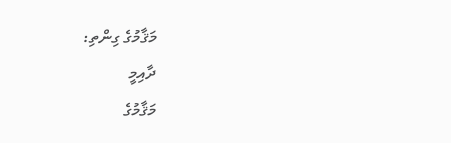މަޤާމުގެ ގިންތި:
ދާއިމީ
މަޤާމުގެ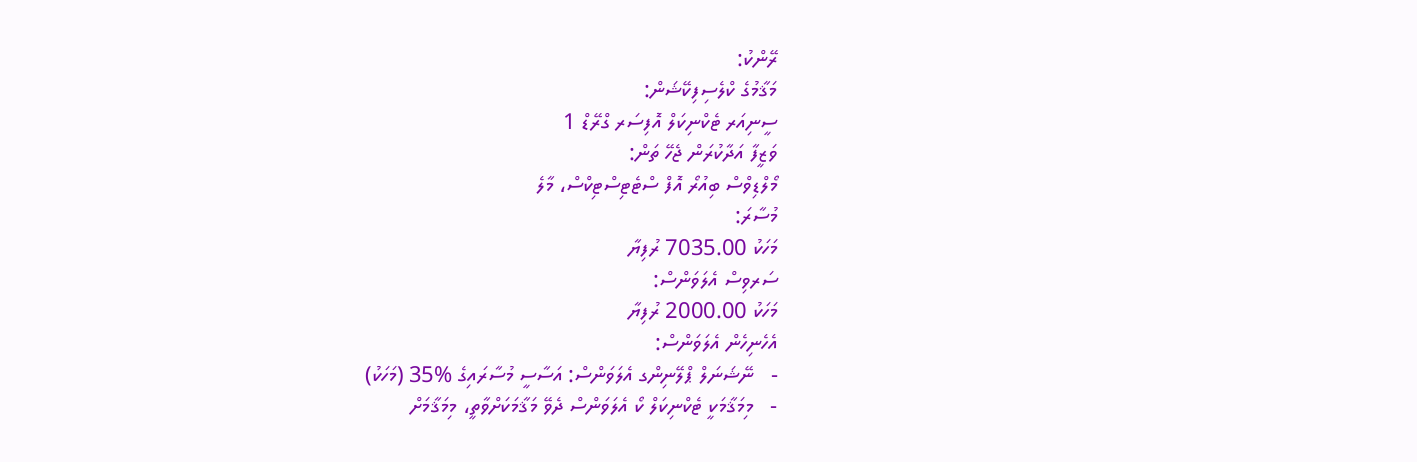ރޭންކު:
މަޤާމުގެ ކްލެސިފިކޭޝަން:
ސީނިއަރ ޓެކްނިކަލް އޮފިސަރ ގްރޭޑް 1
ވަޒީފާ އަދާކުރަން ޖެހޭ ތަން:
މޯލްޑިވްސް ބިއުރޯ އޮފް ސްޓެޓިސްޓިކްސް، މާލެ
މުސާރަ:
މަހަކު 7035.00 ރުފިޔާ
ސަރވިސް އެލަވަންސް:
މަހަކު 2000.00 ރުފިޔާ
އެހެނިހެން އެލަވަންސް:
-   ނޭޝަނަލް ޕްލޭނިންގ އެލަވަންސް: އަސާސީ މުސާރައިގެ %35 (މަހަކު)
-   މިމަޤާމަކީ ޓެކްނިކަލް ކޯ އެލަވަންސް ދެވޭ މަޤާމަކަށްވާތީ، މިމަޤާމަށް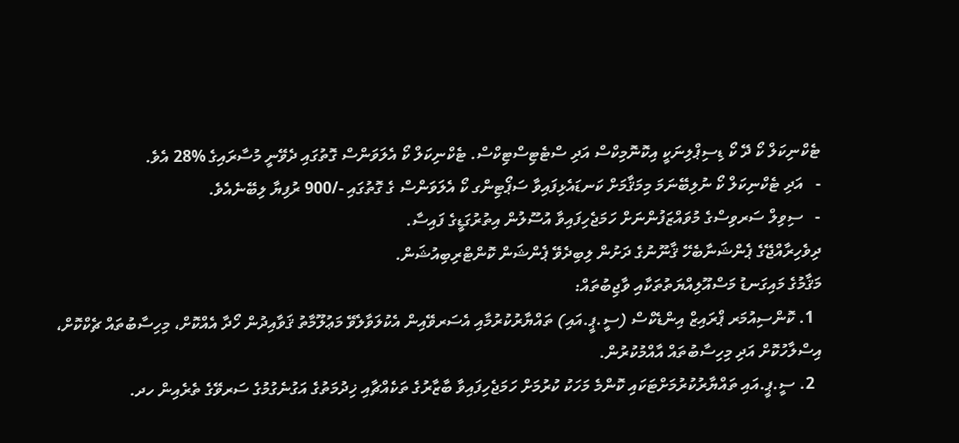ޓެކްނިކަލް ކޯ ދޭ ކޯ ޑިސިޕްލިނަކީ އިކޮނޮމިކްސް އަދި ސްޓެޓިސްޓިކްސް. ޓެކްނިކަލް ކޯ އެލަވަންސް ގޮތުގައި ދެވޭނީ މުސާރައިގެ %28 އެވެ.
-   އަދި ޓެކްނިކަލް ކޯ ނުލިބޭނަމަ މިމަޤާމަށް ކަނޑައެޅިފައިވާ ސަޕޯޓިންގ ކޯ އެލަވަންސް ގެ ގޮތުގައި -/900 ރުފިޔާ ލިބޭނެއެވެ.
-   ސިވިލް ސަރވިސްގެ މުވައްޒަފުންނަށް ހަމަޖެހިފައިވާ އުސޫލުން އިތުރުގަޑީގެ ފައިސާ.
ދިވެހިރާއްޖޭގެ ޕެންޝަނާބެހޭ ޤާނޫނުގެ ދަށުން ލިބިދެވޭ ޕެންޝަން ކޮންޓްރިބިއުޝަން.
މަޤާމުގެ މައިގަނޑު މަސްއޫލިއްޔަތުތަކާއި ވާޖިބުތައް:
  1. ކޮންސިއުމަރ ޕްރައިޒް އިންޑެކްސް (ސީ.ޕީ.އައި) ތައްޔާރުކުރުމާއި އެސަރވޭއިން އެކުލަވާލެވޭ މަޢުލޫމާތު ޤަވާއިދުން ހޯދާ އެއްކޮށް، މިހިސާބުތައް ޗެކްކޮށް، އިސްލާހުކޮށް އަދި މިހިސާބުތައް އާއްމުކުރުން.
  2. ސީ.ޕީ.އައި ތައްޔާރުކުރުމަށްޓަކައި ކޮންމެ މަހަކު ކުރުމަށް ހަމަޖެހިފައިވާ ބާޒާރުގެ ތަކެއްޗާއި ޚިދުމަތުގެ އަގުނެގުމުގެ ސަރވޭގެ ތެރެއިން ހދ.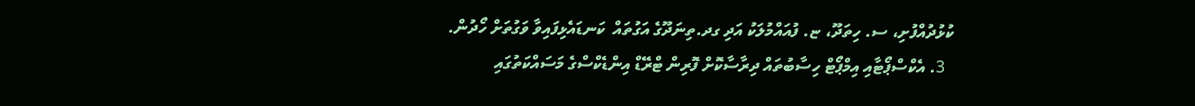ކުޅުދުއްފުށި، ސ. ހިތަދޫ، ޏ. ފުއައްމުލަކު އަދި ގދ.ތިނަދޫގެ އަގުތައް  ކަނޑައެޅިފައިވާ ވަގުތަށް ހޯދުން.
  3. އެކްސްޕޯޓާއި އިމްޕޯޓް ހިސާބުތައް ދިރާސާކޮށް ފޮރިން ޓްރޭޑް އިންޑެކްސްގެ މަސައްކަތުގައި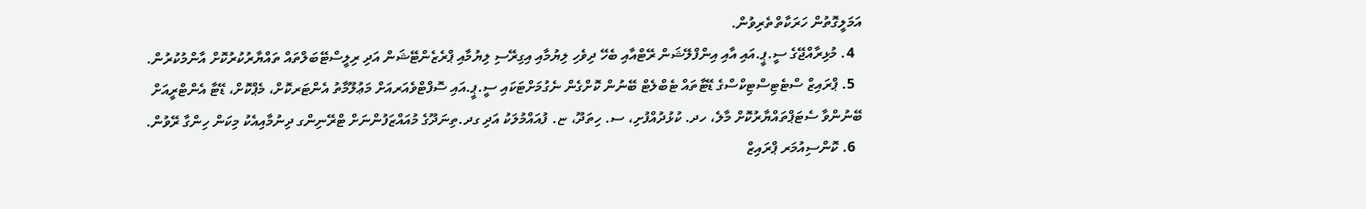އަމަލީގޮތުން ހަރަކާތްތެރިވުން.
  4. މުޅިރާއްޖޭގެ ސީ.ޕީ.އައި އާއި އިންފްލޭޝަން ރޭޓްއާއި ބެހޭ ދިވެހި ލިޔުމާއި އިގިރޭސި ލިޔުމާއި ޕްރެޒެންޓޭޝަން އަދި ރިލީސްޓޭބަލްތައް ތައްޔާރުކުރުކޮށް އާންމުކުރުން.
  5. ޕްރައިޒް ސްޓެޓިސްޓިކްސްގެ ޑޭޓާތައް ޓެބްލެޓް ބޭނުން ކޮށްގެން ނެގުމަށްޓަކައި ސީ.ޕީ.އައި ސޮފްޓްވެއަރއަށް މަޢުލޫމާތު އެންޓަރކޮށް، މެޕްކޮށް، ޑޭޓާ އެންޓްރީއަށް ބޭނުންވާ ސެޓަޕްތައްޔާރުކޮށް މާލެ، ހދ. ކުޅުދުއްފުށި، ސ. ހިތަދޫ، ޏ. ފުއައްމުލަކު އަދި ގދ.ތިނަދޫގެ މުއައްޒަފުންނަށް ޓްރޭނިންގ ދިނުމާއިއެކު މިކަން ހިންގާ ރޭވުން.
  6. ކޮންސިއުމަރ ޕްރައިޒް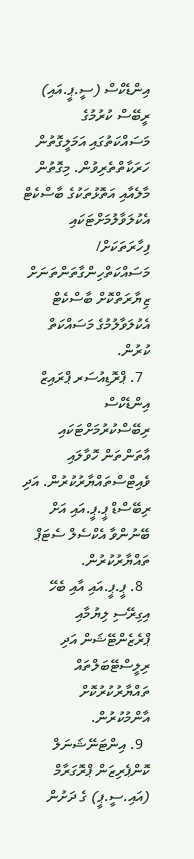އިންޑެކްސް (ސީ.ޕީ.އައި) ރީބޭސް ކުރުމުގެ މަސައްކަތުގައި އަމަލީގޮތުން ހަރަކާތްތެރިވުން. މިގޮތުން މާލެއާއި އަތޮޅުތަކުގެ ބާސްކެޓް އެކުލަވާލުމަށްޓަކައި ފިހާރަތަކަށް/ މަސައްކަތްހިންގާތަންތަނަށް ޒިޔާރަތްކޮށް ބާސްކެޓް އެކުލަވާލުމުގެ މަސައްކަތް ކުރުން.
  7. ޕްރޮޑިއުސަރ ޕްރައިޒް އިންޑެކްސް ރިބޭސްކުރުމަށްޓަކައި އާތަންތަން ހޮވާލައި ވެއިޓްސްތައްޔާރުކުރުން. އަދި ރިބޭސްޑް ޕީ.ޕީ.އައި އަށް ބޭނުންވާ އެކްސެލް ސެޓަޕް ތައްޔާރުކުރުން.
  8. ޕީ.ޕީ.އައި އާއި ބެހޭ އިގިރޭސި ލިޔުމާއި ޕްރެޒެންޓޭޝަން އަދި ރިލީސްޓޭބަލްތައް ތައްޔާރުކުރުކޮށް އާންމުކުރުން.
  9. އިންޓަނޭޝަނަލް ކޮންޕެރިޒަން ޕްރޮގަރާމް (އައި.ސީ.ޕީ) ގެ ދަށުން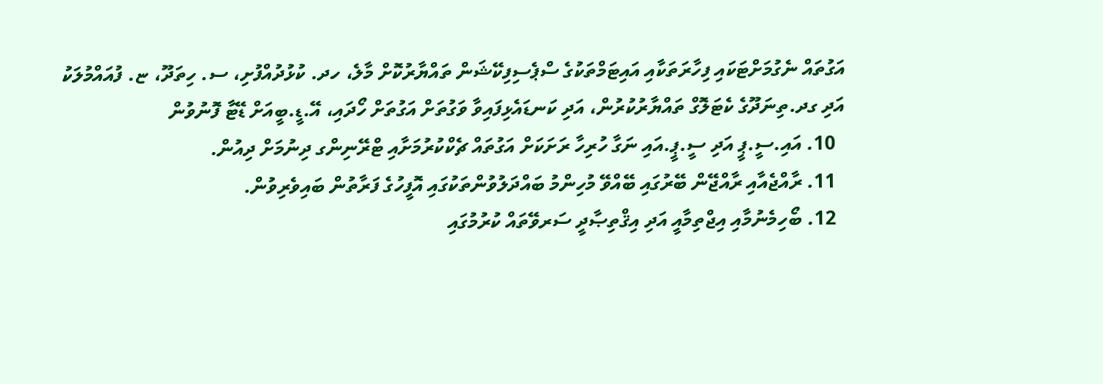އަގުތައް ނެގުމަށްޓަކައި ފިހާރަތަކާއި އައިޓަމްތަކުގެ ސްޕެސިފިކޭޝަން ތައްޔާރުކޮށް މާލެ، ހދ. ކުޅުދުއްފުށި، ސ. ހިތަދޫ، ޏ. ފުއައްމުލަކު އަދި ގދ.ތިނަދޫގެ ކެޓަލޮގް ތައްޔާރުކުރުން، އަދި ކަނޑައެޅިފައިވާ ވަގުތަށް އަގުތަށް ހޯދައި، އޭ.ޑީ.ބީއަށް ޑޭޓާ ފޮނުވުން
  10. އައި.ސީ.ޕީ އަދި ސީ.ޕީ.އައި ނަގާ ހުރިހާ ރަށަކަށް އަގުތައް ޗެކްކުރުމަށާއި ޓްރޭނިންގ ދިނުމަށް ދިއުން.
  11. ރާއްޖެއާއި ރާއްޖޭން ބޭރުގައި ބޭއްވޭ މުހިންމު ބައްދަލުވުންތަކުގައި އޮފީހުގެ ފަރާތުން ބައިވެރިވުން.
  12. ބޯހިމެނުމާއި އިޖްތިމާއީ އަދި އިޤްތިޞާދީ ސަރވޭތައް ކުރުމުގައި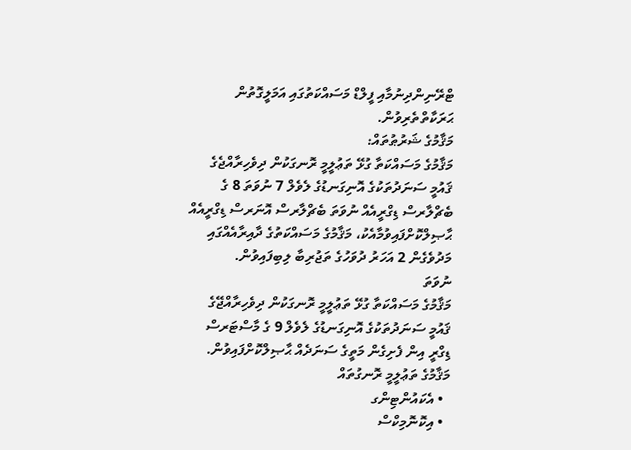ޓްރޭނިންދިނުމާއި ފީލްޑް މަސައްކަތުގައި އަމަލީގޮތުން ޙަރަކާތްތެރިވުން.
މަޤާމުގެ ޝަރުޠުތައް:
މަޤާމުގެ މަސައްކަތާ ގުޅޭ ތަޢުލީމީ ރޮނގަކުން ދިވެހިރާއްޖެގެ ޤައުމީ ސަނަދުތަކުގެ އޮނިގަނޑުގެ ލެވެލް 7 ނުވަތަ 8 ގެ ބެޗްލާރސް ޑިގްރީއެއް ނުވަތަ ބެޗްލާރސް އޮނަރސް ޑިގްރީއެއް ޙާޞިލްކޮށްފައިވުމާއެކު، މަޤާމުގެ މަސައްކަތުގެ ދާއިރާއެއްގައި މަދުވެގެން 2 އަހަރު ދުވަހުގެ ތަޖުރިބާ ލިބިފައިވުން.
ނުވަތަ
މަޤާމުގެ މަސައްކަތާ ގުޅޭ ތަޢުލީމީ ރޮނގަކުން ދިވެހިރާއްޖޭގެ ޤައުމީ ސަނަދުތަކުގެ އޮނިގަނޑުގެ ލެވެލް 9 ގެ މާސްޓަރސް ޑިގްރީ އިން ފެށިގެން މަތީގެ ސަނަދެއް ޙާޞިލްކޮށްފައިވުން.
މަޤާމުގެ ތަޢުލީމީ ރޮނގުތައް
  • އެކައުންޓިންގ
  • އިކޮނޮމިކްސް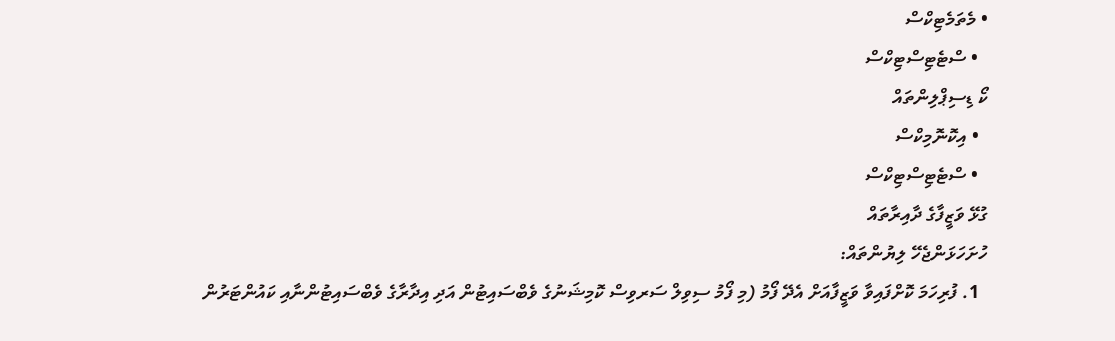• މެތަމެޓިކްސް
  • ސްޓެޓިސްޓިކްސް
ކޯ ޑިސިޕްލިންތައް
  • އިކޮނޮމިކްސް
  • ސްޓެޓިސްޓިކްސް
ގުޅޭ ވަޒީފާގެ ދާއިރާތައް
ހުށަހަޅަންޖެހޭ ލިޔުންތައް:
  1. ފުރިހަމަ ކޮށްފައިވާ ވަޒީފާއަށް އެދޭ ފޯމު (މި ފޯމު ސިވިލް ސަރވިސް ކޮމިޝަނުގެ ވެބްސައިޓުން އަދި އިދާރާގެ ވެބްސައިޓުންނާއި ކައުންޓަރުން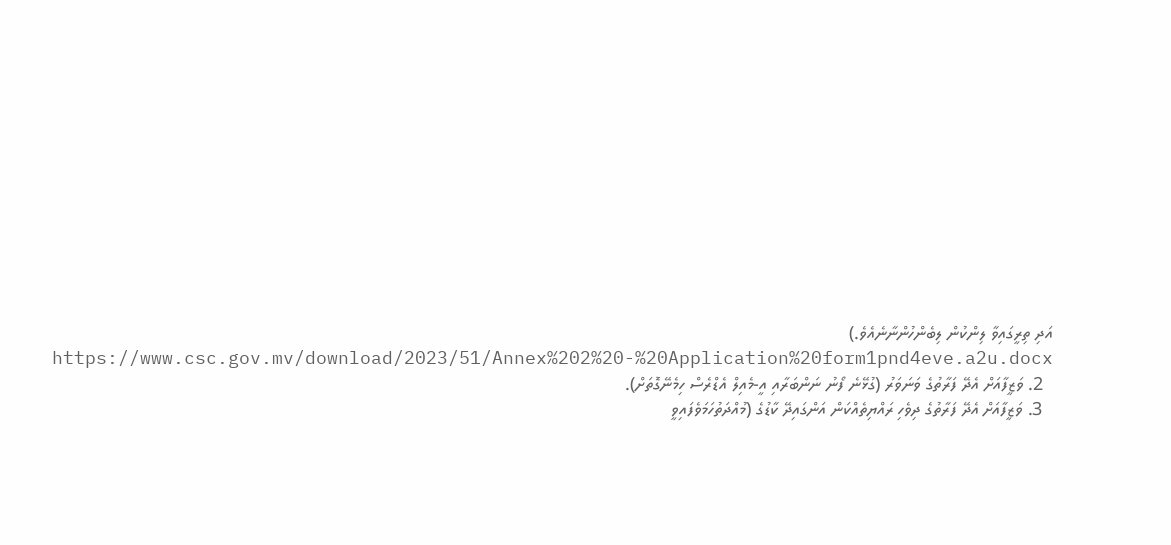އަދި ތިރީގައިވާ ލިންކުން ލިބެންހުންނާނެއެވެ.)  https://www.csc.gov.mv/download/2023/51/Annex%202%20-%20Application%20form1pnd4eve.a2u.docx
  2. ވަޒީފާއަށް އެދޭ ފަރާތުގެ ވަނަވަރު (ގުޅޭނެ ފޯނު ނަންބަރާއި އީ-މެއިލް އެޑްރެސް ހިމެނޭގޮތަށް).
  3. ވަޒީފާއަށް އެދޭ ފަރާތުގެ ދިވެހި ރައްޔިތެއްކަން އަންގައިދޭ ކާޑުގެ (މުއްދަތުހަމަވެފައިވީ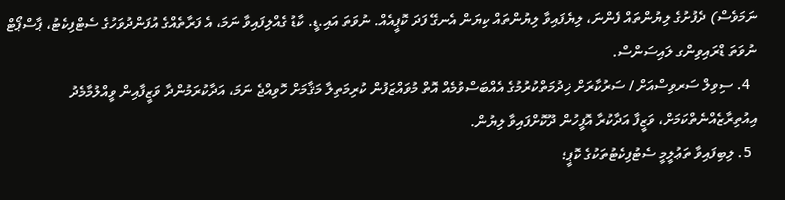ނަމަވެސް) ދެފުށުގެ ލިޔުންތައް ފެންނަ، ލިޔެފައިވާ ލިޔުންތައް ކިޔަން އެނގޭ ފަދަ ކޮޕީއެއް. ނުވަތަ އައި.ޑީ. ކާޑު ގެއްލިފައިވާ ނަމަ، އެ ފަރާތެއްގެ އުފަންދުވަހުގެ ސެޓްފިކެޓު، ޕާސްޕޯޓް ނުވަތަ ޑްރައިވިންގ ލައިސަންސް.
  4. ސިވިލް ސަރވިސްއަށް / ސަރުކާރަށް ޚިދުމަތްކުރުމުގެ އެއްބަސްވުމެއް އޮތް މުވައްޒަފުން ކުރިމަތިލާ މަޤާމަށް ހޮވިއްޖެ ނަމަ، އަދާކުރަމުންދާ ވަޒީފާއިން ވީއްލުމާމެދު އިއުތިރާޒެއްނެތްކަމަށް، ވަޒީފާ އަދާކުރާ އޮފީހުން ދޫކޮށްފައިވާ ލިޔުން.
  5. ލިބިފައިވާ ތަޢުލީމީ ސެޓުފިކެޓުތަކުގެ ކޮޕީ؛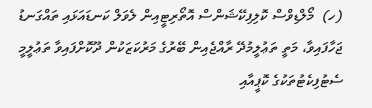(ހ)  މޯލްޑިވްސް ކޮލިފިކޭޝަންސް އޮތޯރިޓީއިން ލެވަލް ކަނޑައަޅައި ތައްގަނޑު ޖަހާފައިވާ، މަތީ ތަޢުލީމުދޭ ރާއްޖެއިން ބޭރުގެ މަރުކަޒަކުން ދޫކޮށްފައިވާ ތަޢުލީމީ ސެޓުފިކެޓުތަކުގެ ކޮޕީއާއި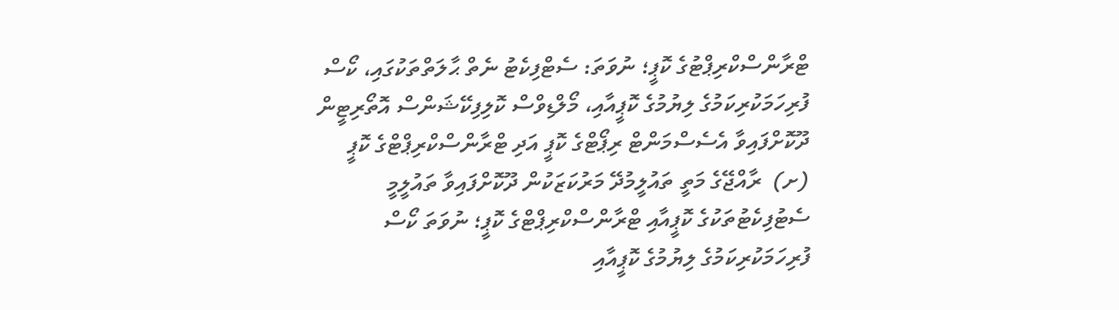ޓްރާންސްކްރިޕްޓުގެ ކޮޕީ؛ ނުވަތަ: ސެޓްފިކެޓު ނެތް ޙާލަތްތަކުގައި، ކޯސް ފުރިހަމަކުރިކަމުގެ ލިޔުމުގެ ކޮޕީއާއި، މޯލްޑިވްސް ކޮލިފިކޭޝަންސް އޮތޯރިޓީން ދޫކޮށްފައިވާ އެސެސްމަންޓް ރިޕޯޓްގެ ކޮޕީ އަދި ޓްރާންސްކްރިޕްޓްގެ ކޮޕީ
(ށ)  ރާއްޖޭގެ މަތީ ތައުލީމުދޭ މަރުކަޒަކުން ދޫކޮށްފައިވާ ތައުލީމީ ސެޓުފިކެޓުތަކުގެ ކޮޕީއާއި ޓްރާންސްކްރިޕްޓްގެ ކޮޕީ؛ ނުވަތަ ކޯސް ފުރިހަމަކުރިކަމުގެ ލިޔުމުގެ ކޮޕީއާއި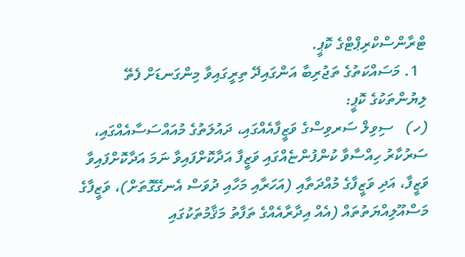ޓްރާންސްކްރިޕްޓްގެ ކޮޕީ.
  1. މަސައްކަތުގެ ތަޖުރިބާ އަންގައިދޭ ތިރީގައިވާ މިންގަނޑަށް ފެތޭ ލިޔުންތަކުގެ ކޮޕީ:
(ހ)   ސިވިލް ސަރވިސްގެ ވަޒީފާއެއްގައި، ދައުލަތުގެ މުއައްސަސާއެއްގައި، ސަރުކާރު ހިއްސާވާ ކުންފުންޏެއްގައި ވަޒީފާ އަދާކޮށްފައިވާ ނަމަ އަދާކޮށްފައިވާ ވަޒީފާ، އަދި ވަޒީފާގެ މުއްދަތާއި (އަހަރާއި މަހާއި ދުވަސް އެނގޭގޮތަށް)، ވަޒީފާގެ މަސްއޫލިއްޔަތުތައް (އެއް އިދާރާއެއްގެ ތަފާތު މަޤާމުތަކުގައި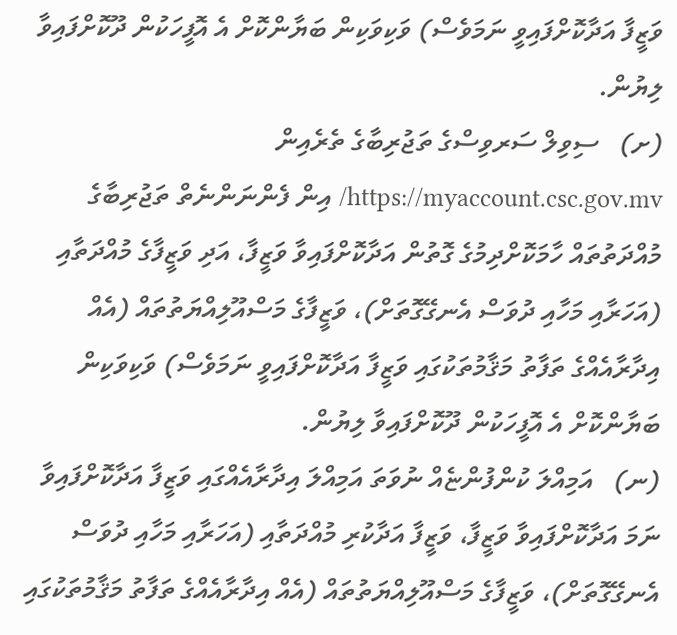ވަޒީފާ އަދާކޮށްފައިވީ ނަމަވެސް) ވަކިވަކިން ބަޔާންކޮށް އެ އޮފީހަކުން ދޫކޮށްފައިވާ ލިޔުން.
(ށ)   ސިވިލް ސަރވިސްގެ ތަޖުރިބާގެ ތެރެއިން https://myaccount.csc.gov.mv/ އިން ފެންނަންނެތް ތަޖުރިބާގެ މުއްދަތުތައް ހާމަކޮށްދިމުގެ ގޮތުން އަދާކޮށްފައިވާ ވަޒީފާ، އަދި ވަޒީފާގެ މުއްދަތާއި (އަހަރާއި މަހާއި ދުވަސް އެނގޭގޮތަށް)، ވަޒީފާގެ މަސްއޫލިއްޔަތުތައް (އެއް އިދާރާއެއްގެ ތަފާތު މަޤާމުތަކުގައި ވަޒީފާ އަދާކޮށްފައިވީ ނަމަވެސް) ވަކިވަކިން ބަޔާންކޮށް އެ އޮފީހަކުން ދޫކޮށްފައިވާ ލިޔުން.
(ނ)   އަމިއްލަ ކުންފުންޏެއް ނުވަތަ އަމިއްލަ އިދާރާއެއްގައި ވަޒީފާ އަދާކޮށްފައިވާ ނަމަ އަދާކޮށްފައިވާ ވަޒީފާ، ވަޒީފާ އަދާކުރި މުއްދަތާއި (އަހަރާއި މަހާއި ދުވަސް އެނގޭގޮތަށް)، ވަޒީފާގެ މަސްއޫލިއްޔަތުތައް (އެއް އިދާރާއެއްގެ ތަފާތު މަޤާމުތަކުގައި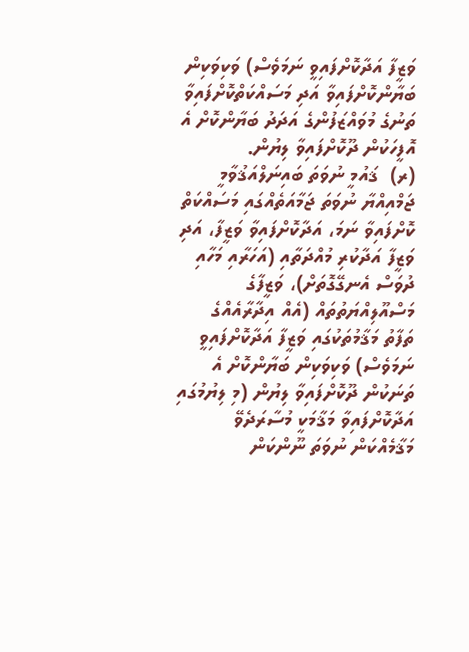ވަޒީފާ އަދާކޮށްފައިވީ ނަމަވެސް) ވަކިވަކިން ބަޔާންކޮށްފައިވާ އަދި މަސައްކަތްކޮށްފައިވާ ތަނުގެ މުވައްޒަފުންގެ އަދަދު ބަޔާންކޮށް އެ އޮފީހަކުން ދޫކޮށްފައިވާ ލިޔުން.
(ރ)  ޤައުމީ ނުވަތަ ބައިނަލްއަޤުވާމީ ޖަމްއިއްޔާ ނުވަތަ ޖަމާއަތެއްގައި މަސައްކަތް ކޮށްފައިވާ ނަމަ، އަދާކޮށްފައިވާ ވަޒީފާ، އަދި ވަޒީފާ އަދާކުރި މުއްދަތާއި (އަހަރާއި މަހާއި ދުވަސް އެނގޭގޮތަށް)، ވަޒީފާގެ މަސްއޫލިއްޔަތުތައް (އެއް އިދާރާއެއްގެ ތަފާތު މަޤާމުތަކުގައި ވަޒީފާ އަދާކޮށްފައިވީ ނަމަވެސް) ވަކިވަކިން ބަޔާންކޮށް އެ ތަނަކުން ދޫކޮށްފައިވާ ލިޔުން (މި ލިޔުމުގައި އަދާކޮށްފައިވާ މަޤާމަކީ މުސާރަދެވޭ މަޤާމެއްކަން ނުވަތަ ނޫންކަން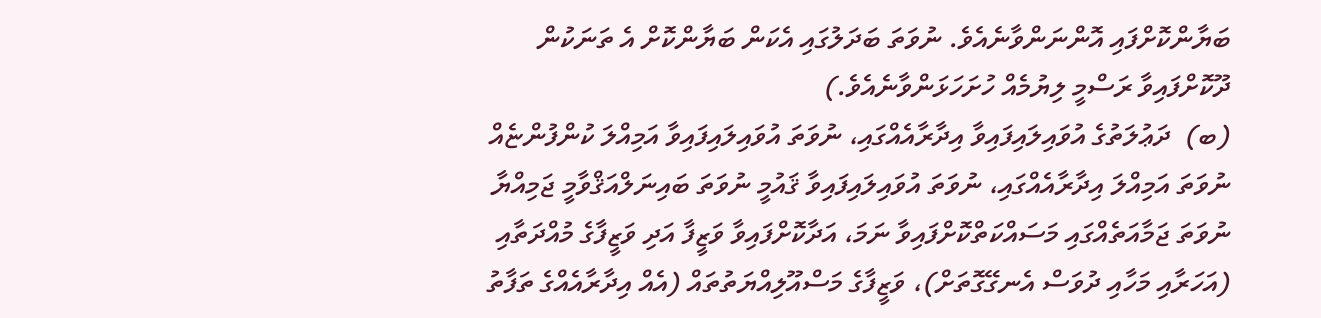ބަޔާންކޮށްފައި އޮންނަންވާނެއެވެ. ނުވަތަ ބަދަލުގައި އެކަން ބަޔާންކޮށް އެ ތަނަކުން ދޫކޮށްފައިވާ ރަސްމީ ލިޔުމެއް ހުށަހަޅަންވާނެއެވެ.)
(ބ)  ދަޢުލަތުގެ އުވައިލައިފައިވާ އިދާރާއެއްގައި، ނުވަތަ އުވައިލައިފައިވާ އަމިއްލަ ކުންފުންޏެއް ނުވަތަ އަމިއްލަ އިދާރާއެއްގައި، ނުވަތަ އުވައިލައިފައިވާ ޤައުމީ ނުވަތަ ބައިނަލްއަޤްވާމީ ޖަމިއްޔާ ނުވަތަ ޖަމާއަތެއްގައި މަސައްކަތްކޮށްފައިވާ ނަމަ، އަދާކޮށްފައިވާ ވަޒީފާ އަދި ވަޒީފާގެ މުއްދަތާއި (އަހަރާއި މަހާއި ދުވަސް އެނގޭގޮތަށް)، ވަޒީފާގެ މަސްއޫލިއްޔަތުތައް (އެއް އިދާރާއެއްގެ ތަފާތު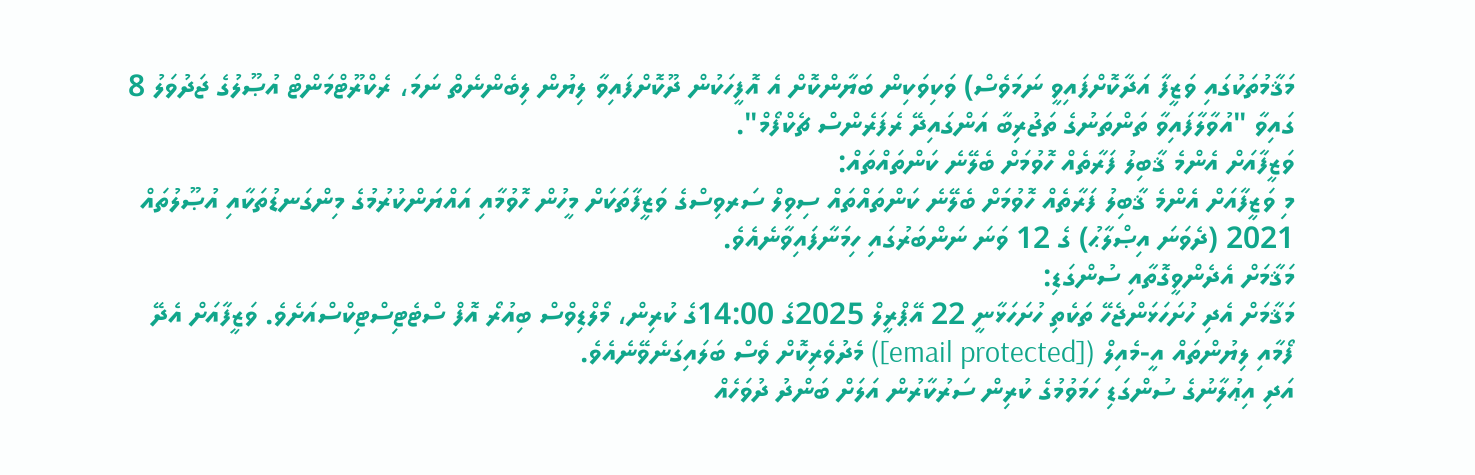މަޤާމުތަކުގައި ވަޒީފާ އަދާކޮށްފައިވީ ނަމަވެސް) ވަކިވަކިން ބަޔާންކޮށް އެ އޮފީހަކުން ދޫކޮށްފައިވާ ލިޔުން ލިބެންނެތް ނަމަ، ރެކްރޫޓްމަންޓް އުޞޫލުގެ ޖަދުވަލު 8 ގައިވާ "އުވާލާފައިވާ ތަންތަނުގެ ތަޖުރިބާ އަންގައިދޭ ރެފަރެންސް ޗެކްފޯމް".
ވަޒީފާއަށް އެންމެ ޤާބިލު ފަރާތެއް ހޮވުމަށް ބެލޭނެ ކަންތައްތައް:
މި ވަޒީފާއަށް އެންމެ ޤާބިލު ފަރާތެއް ހޮވުމަށް ބެލޭނެ ކަންތައްތައް ސިވިލް ސަރވިސްގެ ވަޒީފާތަކަށް މީހުން ހޮވުމާއި އައްޔަންކުރުމުގެ މިންގަނޑުތަކާއި އުޞޫލުތައް 2021 (ދެވަނަ އިޞްލާޙު) ގެ 12 ވަނަ ނަންބަރުގައި ހިމަނާފައިވާނެއެވެ.
މަޤާމަށް އެދެންވީގޮތާއި ސުންގަޑި:
މަޤާމަށް އެދި ހުށަހަޅަންޖެހޭ ތަކެތި ހުށަހަޅާނީ 22 އޭޕްރީލް 2025ގެ 14:00ގެ ކުރިން، މޯލްޑިވްސް ބިއުރޯ އޮފް ސްޓެޓިސްޓިކްސްއަށެވެ. ވަޒީފާއަށް އެދޭ ފޯމާއި ލިޔުންތައް އީ-މެއިލް ([email protected]) މެދުވެރިކޮށް ވެސް ބަލައިގަނެވޭނެއެވެ.
އަދި އިޢުލާނުގެ ސުންގަޑި ހަމަވުމުގެ ކުރިން ސަރުކާރުން އަލަށް ބަންދު ދުވަހެއް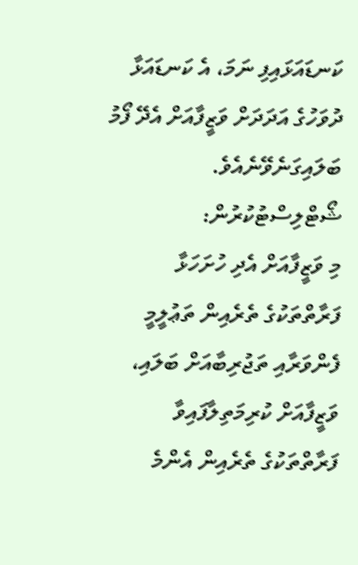ކަނޑައަޅައިފި ނަމަ، އެ ކަނޑައަޅާ ދުވަހުގެ އަދަދަށް ވަޒީފާއަށް އެދޭ ފޯމު ބަލައިގަނެވޭނެއެވެ.
ޝޯޓްލިސްޓުކުރުން:
މި ވަޒީފާއަށް އެދި ހުށަހަޅާ ފަރާތްތަކުގެ ތެރެއިން ތަޢުލީމީ ފެންވަރާއި ތަޖުރިބާއަށް ބަލައި، ވަޒީފާއަށް ކުރިމަތިލާފައިވާ ފަރާތްތަކުގެ ތެރެއިން އެންމެ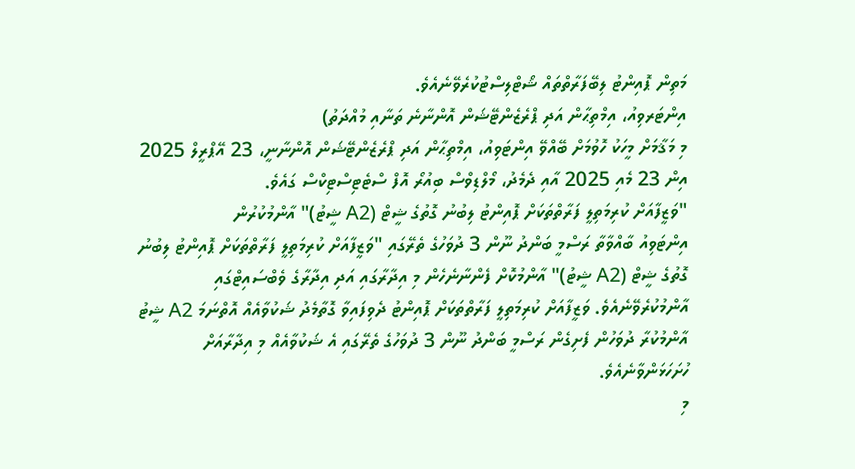މަތިން ޕޮއިންޓު ލިބޭފަރާތްތައް ޝޯޓްލިސްޓުކުރެވޭނެއެވެ.
އިންޓަރވިއު، އިމްތިޙާން އަދި ޕްރެޒެންޓޭޝަން އޮންނާނެ ތަނާއި މުއްދަތު)
މި މަޤާމަށް މީހަކު ހޮވުމަށް ބޭއްވޭ އިންޓަވިއު، އިމްތިޙާން އަދި ޕްރެޒެންޓޭޝަން އޮންނާނީ، 23 އޭޕްރީލް 2025 އިން 23 މެއި 2025 އާއި ދެމެދު، މޯލްޑިވްސް ބިއުރޯ އޮފް ސްޓެޓިސްޓިކްސް ގައެވެ.
"ވަޒީފާއަށް ކުރިމަތިލީ ފަރާތްތަކަށް ޕޮއިންޓު ލިބުނު ގޮތުގެ ޝީޓް (A2 ޝީޓު)" އާންމުކުރުން
އިންޓަވިއު ބާއްވާތާ ރަސްމީ ބަންދު ނޫން 3 ދުވަހުގެ ތެރޭގައި "ވަޒީފާއަށް ކުރިމަތިލީ ފަރާތްތަކަށް ޕޮއިންޓު ލިބުނު ގޮތުގެ ޝީޓް (A2 ޝީޓު)" އާންމުކޮށް ފެންނާނެހެން މި އިދާރާގައި އަދި އިދާރާގެ ވެބްސައިޓްގައި އާންމުކުރެވޭނެއެވެ. ވަޒީފާއަށް ކުރިމަތިލީ ފަރާތްތަކަށް ޕޮއިންޓު ދެވިފައިވާ ގޮތާމެދު ޝަކުވާއެއް އޮތްނަމަ A2 ޝީޓު އާންމުކުރާ ދުވަހުން ފެށިގެން ރަސްމީ ބަންދު ނޫން 3 ދުވަހުގެ ތެރޭގައި އެ ޝަކުވާއެއް މި އިދާރާއަށް ހުށަހަޅަންވާނެއެވެ.
މި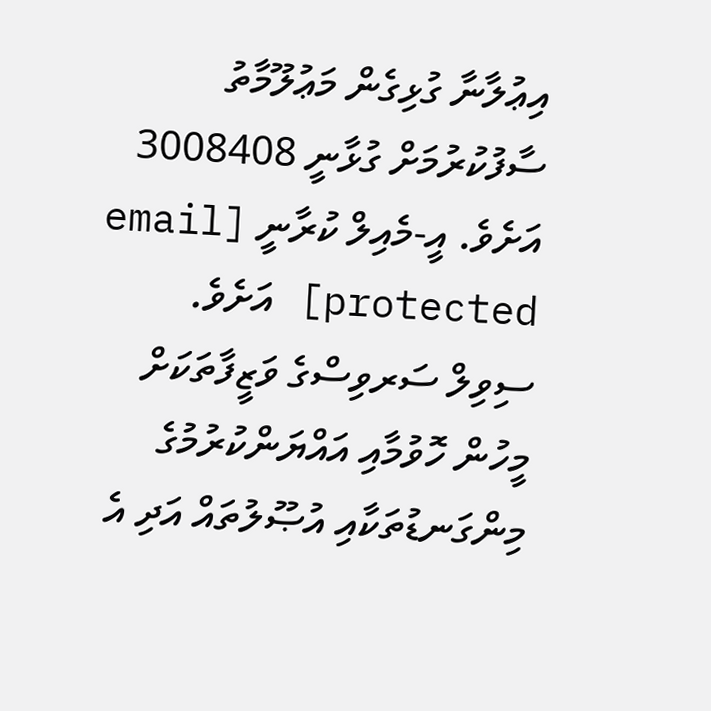އިޢުލާނާ ގުޅިގެން މަޢުލޫމާތު ސާފުކުރުމަށް ގުޅާނީ 3008408 އަށެވެ. އީ-މެއިލް ކުރާނީ [email protected] އަށެވެ.
ސިވިލް ސަރވިސްގެ ވަޒީފާތަކަށް މީހުން ހޮވުމާއި އައްޔަންކުރުމުގެ މިންގަނޑުތަކާއި އުޞޫލުތައް އަދި އެ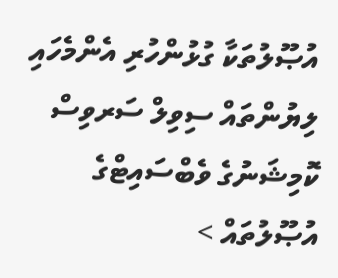އުޞޫލުތަކާ ގުޅުންހުރި އެންމެހައި ލިޔުންތައް ސިވިލް ސަރވިސް ކޮމިޝަނުގެ ވެބްސައިޓްގެ އުޞޫލުތައް >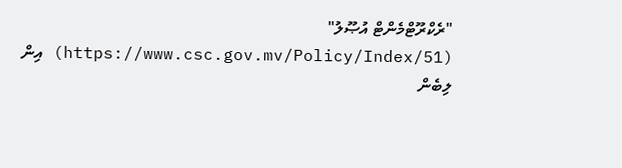"ރެކްރޫޓްމެންޓް އުޞޫލު" (https://www.csc.gov.mv/Policy/Index/51) އިން ލިބެން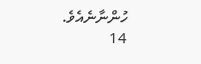ހުންނާނެއެވެ.
14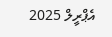އެޕްރީލް 2025